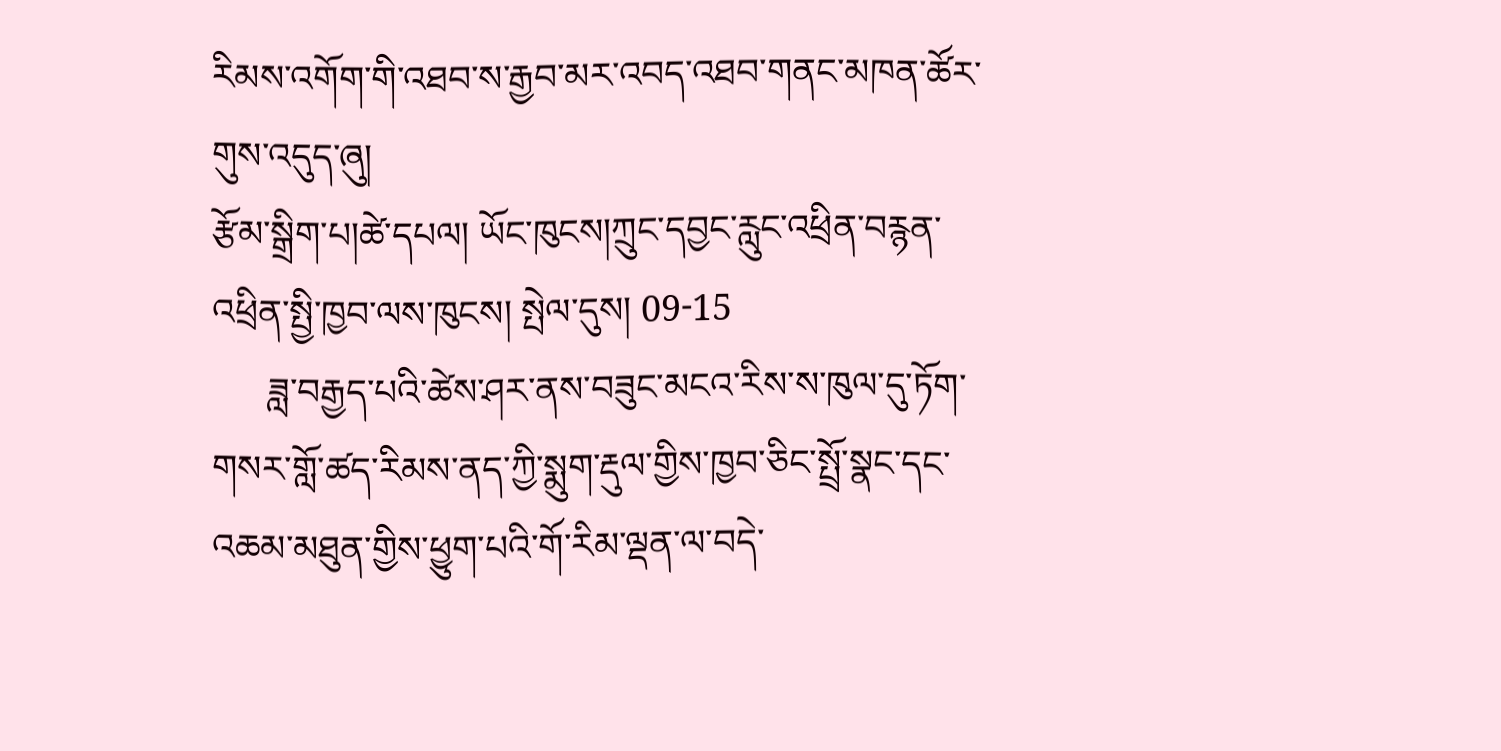རིམས་འགོག་གི་འཐབ་ས་རྒྱབ་མར་འབད་འཐབ་གནང་མཁན་ཚོར་གུས་འདུད་ཞུ།
རྩོམ་སྒྲིག་པ།ཚེ་དཔལ། ཡོང་ཁུངས།ཀྲུང་དབྱང་རླུང་འཕྲིན་བརྙན་འཕྲིན་སྤྱི་ཁྱབ་ལས་ཁུངས། སྤེལ་དུས། 09-15
      ཟླ་བརྒྱད་པའི་ཚེས་ཤར་ནས་བཟུང་མངའ་རིས་ས་ཁུལ་དུ་ཏོག་གསར་གློ་ཚད་རིམས་ནད་ཀྱི་སྨུག་རྡུལ་གྱིས་ཁྱབ་ཅིང་སྤྲོ་སྣང་དང་འཆམ་མཐུན་གྱིས་ཕྱུག་པའི་གོ་རིམ་ལྡན་ལ་བདེ་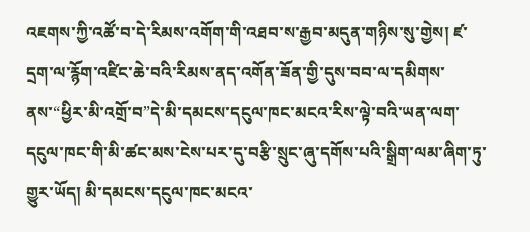འཇགས་ཀྱི་འཚོ་བ་དེ་རིམས་འགོག་གི་འཐབ་ས་རྒྱབ་མདུན་གཉིས་སུ་གྱེས། ཛ་དྲག་ལ་རྙོག་འཛིང་ཆེ་བའི་རིམས་ནད་འགོན་ཟོན་གྱི་དུས་བབ་ལ་དམིགས་ནས་“ཕྱིར་མི་འགྲོ་བ”དེ་མི་དམངས་དངུལ་ཁང་མངའ་རིས་ལྟེ་བའི་ཡན་ལག་དངུལ་ཁང་གི་མི་ཚང་མས་ངེས་པར་དུ་བརྩི་སྲུང་ཞུ་དགོས་པའི་སྒྲིག་ལམ་ཞིག་ཏུ་གྱུར་ཡོད། མི་དམངས་དངུལ་ཁང་མངའ་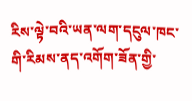རིས་ལྟེ་བའི་ཡན་ལག་དངུལ་ཁང་གི་རིམས་ནད་འགོག་ཟོན་གྱི་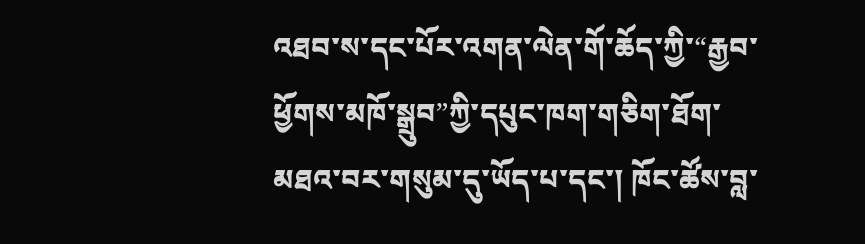འཐབ་ས་དང་པོར་འགན་ལེན་གོ་ཆོད་ཀྱི་“རྒྱབ་ཕྱོགས་མཁོ་སྒྲུབ”ཀྱི་དཔུང་ཁག་གཅིག་ཐོག་མཐའ་བར་གསུམ་དུ་ཡོད་པ་དང་། ཁོང་ཚོས་བླ་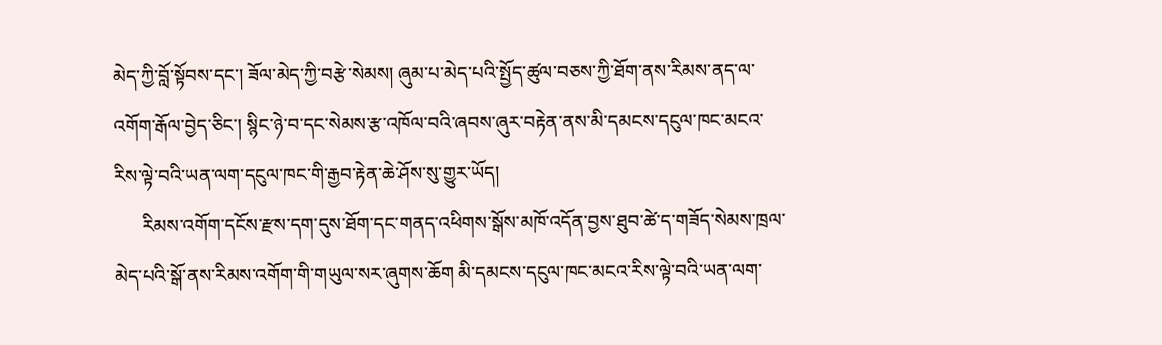མེད་ཀྱི་བློ་སྟོབས་དང་། ཟོལ་མེད་ཀྱི་བརྩེ་སེམས། ཞུམ་པ་མེད་པའི་སྤྱོད་ཚུལ་བཅས་ཀྱི་ཐོག་ནས་རིམས་ནད་ལ་འགོག་རྒོལ་བྱེད་ཅིང་། སྙིང་ཉེ་བ་དང་སེམས་རྩ་འཁོལ་བའི་ཞབས་ཞུར་བརྟེན་ནས་མི་དམངས་དངུལ་ཁང་མངའ་རིས་ལྟེ་བའི་ཡན་ལག་དངུལ་ཁང་གི་རྒྱབ་རྟེན་ཆེ་ཤོས་སུ་གྱུར་ཡོད།
      རིམས་འགོག་དངོས་རྫས་དག་དུས་ཐོག་དང་གནད་འཕིགས་སྒོས་མཁོ་འདོན་བྱས་ཐུབ་ཚེ་ད་གཟོད་སེམས་ཁྲལ་མེད་པའི་སྒོ་ནས་རིམས་འགོག་གི་གཡུལ་སར་ཞུགས་ཆོག མི་དམངས་དངུལ་ཁང་མངའ་རིས་ལྟེ་བའི་ཡན་ལག་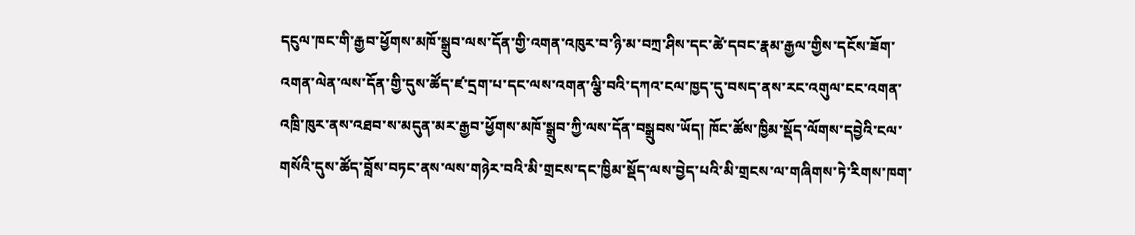དངུལ་ཁང་གི་རྒྱབ་ཕྱོགས་མཁོ་སྒྲུབ་ལས་དོན་གྱི་འགན་འཁུར་བ་ཉི་མ་བཀྲ་ཤིས་དང་ཚེ་དབང་རྣམ་རྒྱལ་གྱིས་དངོས་ཟོག་འགན་ལེན་ལས་དོན་གྱི་དུས་ཚོད་ཛ་དྲག་པ་དང་ལས་འགན་ལྕི་བའི་དཀའ་ངལ་ཁྱད་དུ་བསད་ནས་རང་འགུལ་ངང་འགན་འཁྲི་ཁུར་ནས་འཐབ་ས་མདུན་མར་རྒྱབ་ཕྱོགས་མཁོ་སྒྲུབ་ཀྱི་ལས་དོན་བསྒྲུབས་ཡོད། ཁོང་ཚོས་ཁྱིམ་སྡོད་ལོགས་དབྱེའི་ངལ་གསོའི་དུས་ཚོད་བློས་བཏང་ནས་ལས་གཉེར་བའི་མི་གྲངས་དང་ཁྱིམ་སྡོད་ལས་བྱེད་པའི་མི་གྲངས་ལ་གཞིགས་ཏེ་རིགས་ཁག་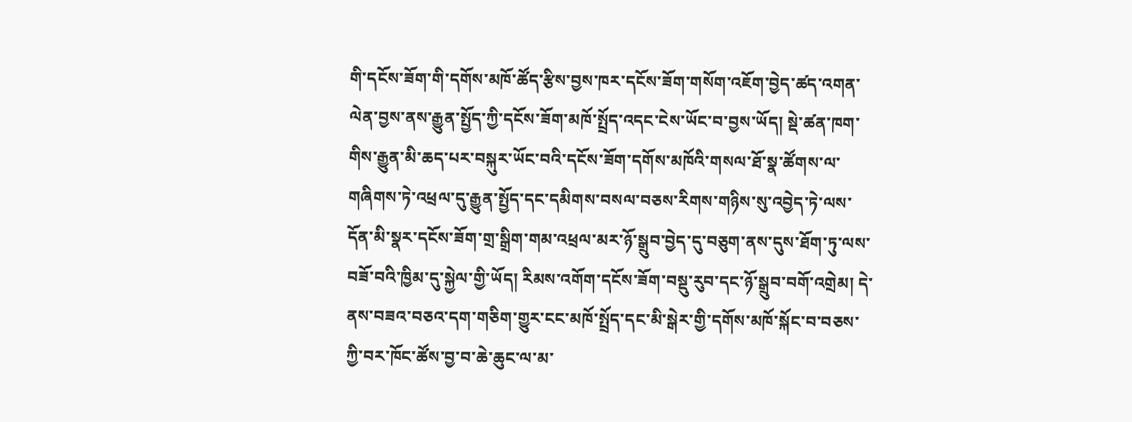གི་དངོས་ཟོག་གི་དགོས་མཁོ་ཚོད་རྩིས་བྱས་ཁར་དངོས་ཟོག་གསོག་འཇོག་བྱེད་ཚད་འགན་ལེན་བྱས་ནས་རྒྱུན་སྤྱོད་ཀྱི་དངོས་ཟོག་མཁོ་སྤྲོད་འདང་ངེས་ཡོང་བ་བྱས་ཡོད། སྡེ་ཚན་ཁག་གིས་རྒྱུན་མི་ཆད་པར་བསྐུར་ཡོང་བའི་དངོས་ཟོག་དགོས་མཁོའི་གསལ་ཐོ་སྣ་ཚོགས་ལ་གཞིགས་ཏེ་འཕྲལ་དུ་རྒྱུན་སྤྱོད་དང་དམིགས་བསལ་བཅས་རིགས་གཉིས་སུ་འབྱེད་ཏེ་ལས་དོན་མི་སྣར་དངོས་ཟོག་གྲ་སྒྲིག་གམ་འཕྲལ་མར་ཉོ་སྒྲུབ་བྱེད་དུ་བཅུག་ནས་དུས་ཐོག་ཏུ་ལས་བཟོ་བའི་ཁྱིམ་དུ་སྐྱེལ་གྱི་ཡོད། རིམས་འགོག་དངོས་ཟོག་བསྡུ་རུབ་དང་ཉོ་སྒྲུབ་བགོ་འགྲེམ། དེ་ནས་བཟའ་བཅའ་དག་གཅིག་གྱུར་ངང་མཁོ་སྤྲོད་དང་མི་སྒེར་གྱི་དགོས་མཁོ་སྐོང་བ་བཅས་ཀྱི་བར་ཁོང་ཚོས་བྱ་བ་ཆེ་ཆུང་ལ་མ་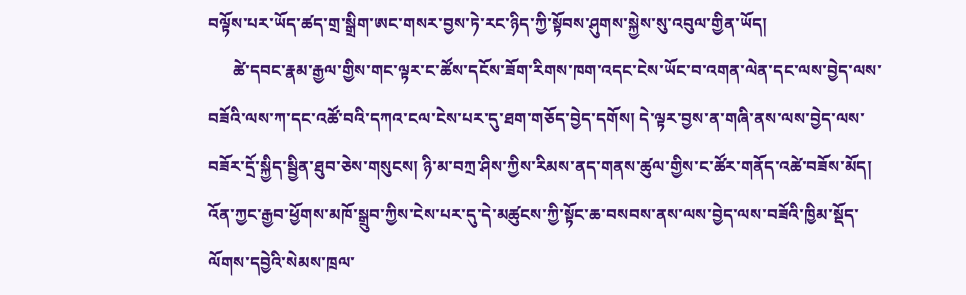བལྟོས་པར་ཡོད་ཚད་གྲ་སྒྲིག་ཨང་གསར་བྱས་ཏེ་རང་ཉིད་ཀྱི་སྟོབས་ཤུགས་སྐྱེས་སུ་འབུལ་གྱིན་ཡོད།
      ཚེ་དབང་རྣམ་རྒྱལ་གྱིས་གང་ལྟར་ང་ཚོས་དངོས་ཟོག་རིགས་ཁག་འདང་ངེས་ཡོང་བ་འགན་ལེན་དང་ལས་བྱེད་ལས་བཟོའི་ལས་ཀ་དང་འཚོ་བའི་དཀའ་ངལ་ངེས་པར་དུ་ཐག་གཅོད་བྱེད་དགོས། དེ་ལྟར་བྱས་ན་གཞི་ནས་ལས་བྱེད་ལས་བཟོར་དྲོ་སྐྱིད་སྦྱིན་ཐུབ་ཅེས་གསུངས། ཉི་མ་བཀྲ་ཤིས་ཀྱིས་རིམས་ནད་གནས་ཚུལ་གྱིས་ང་ཚོར་གནོད་འཚེ་བཟོས་མོད། འོན་ཀྱང་རྒྱབ་ཕྱོགས་མཁོ་སྒྲུབ་ཀྱིས་ངེས་པར་དུ་དེ་མཚུངས་ཀྱི་སྟོང་ཆ་བསབས་ནས་ལས་བྱེད་ལས་བཟོའི་ཁྱིམ་སྡོད་ལོགས་དབྱེའི་སེམས་ཁྲལ་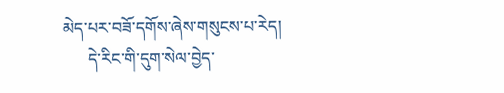མེད་པར་བཟོ་དགོས་ཞེས་གསུངས་པ་རེད།
      དེ་རིང་གི་དུག་སེལ་བྱེད་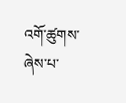འགོ་ཚུགས་ཞེས་པ་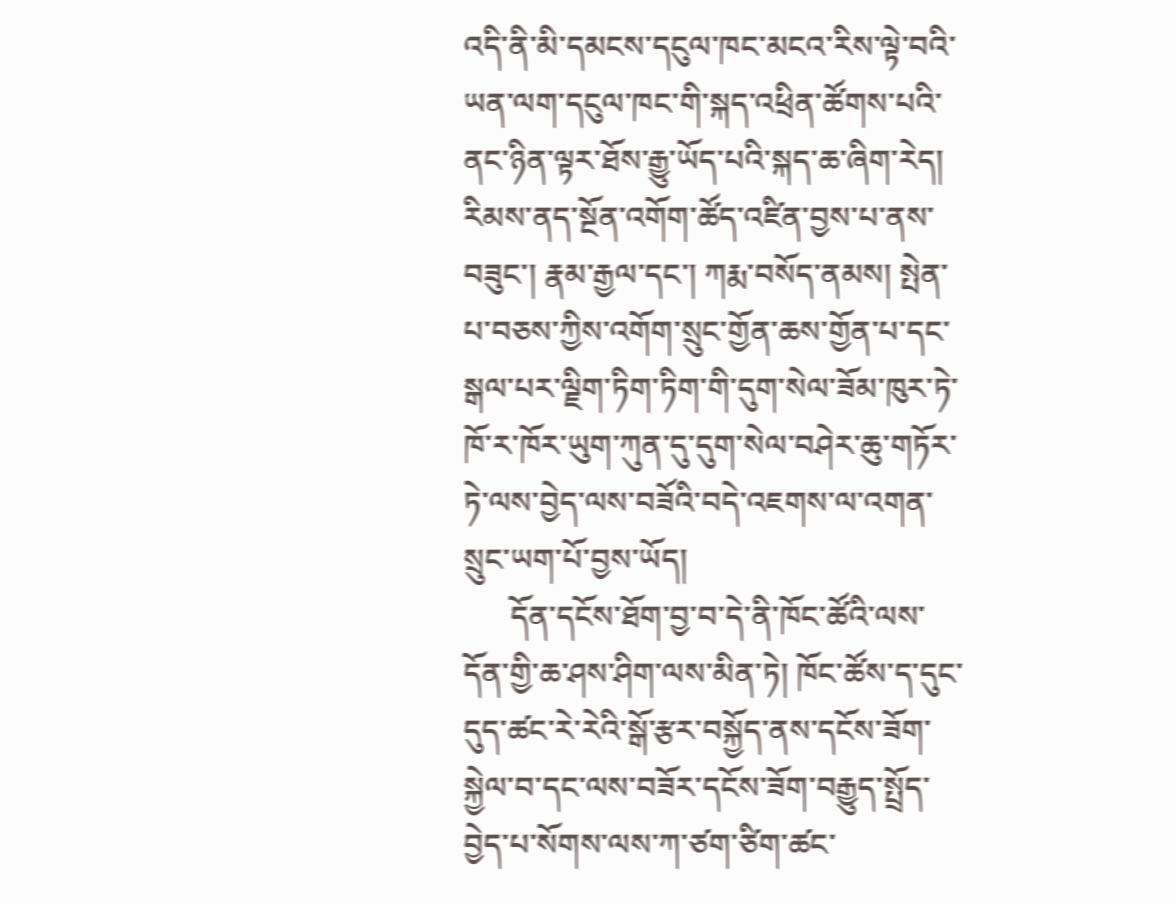འདི་ནི་མི་དམངས་དངུལ་ཁང་མངའ་རིས་ལྟེ་བའི་ཡན་ལག་དངུལ་ཁང་གི་སྐད་འཕྲིན་ཚོགས་པའི་ནང་ཉིན་ལྟར་ཐོས་རྒྱུ་ཡོད་པའི་སྐད་ཆ་ཞིག་རེད། རིམས་ནད་སྔོན་འགོག་ཚོད་འཛིན་བྱས་པ་ནས་བཟུང་། རྣམ་རྒྱལ་དང་། ཀརྨ་བསོད་ནམས། སྤེན་པ་བཅས་ཀྱིས་འགོག་སྲུང་གྱོན་ཆས་གྱོན་པ་དང་སྒལ་པར་ལྗིག་ཏིག་ཏིག་གི་དུག་སེལ་ཟོམ་ཁུར་ཏེ་ཁོ་ར་ཁོར་ཡུག་ཀུན་དུ་དུག་སེལ་བཤེར་ཆུ་གཏོར་ཏེ་ལས་བྱེད་ལས་བཟོའི་བདེ་འཇགས་ལ་འགན་སྲུང་ཡག་པོ་བྱས་ཡོད།
      དོན་དངོས་ཐོག་བྱ་བ་དེ་ནི་ཁོང་ཚོའི་ལས་དོན་གྱི་ཆ་ཤས་ཤིག་ལས་མིན་ཏེ། ཁོང་ཚོས་ད་དུང་དུད་ཚང་རེ་རེའི་སྒོ་རྩར་བསྐྱོད་ནས་དངོས་ཟོག་སྐྱེལ་བ་དང་ལས་བཟོར་དངོས་ཟོག་བརྒྱུད་སྤྲོད་བྱེད་པ་སོགས་ལས་ཀ་ཙག་ཙིག་ཚང་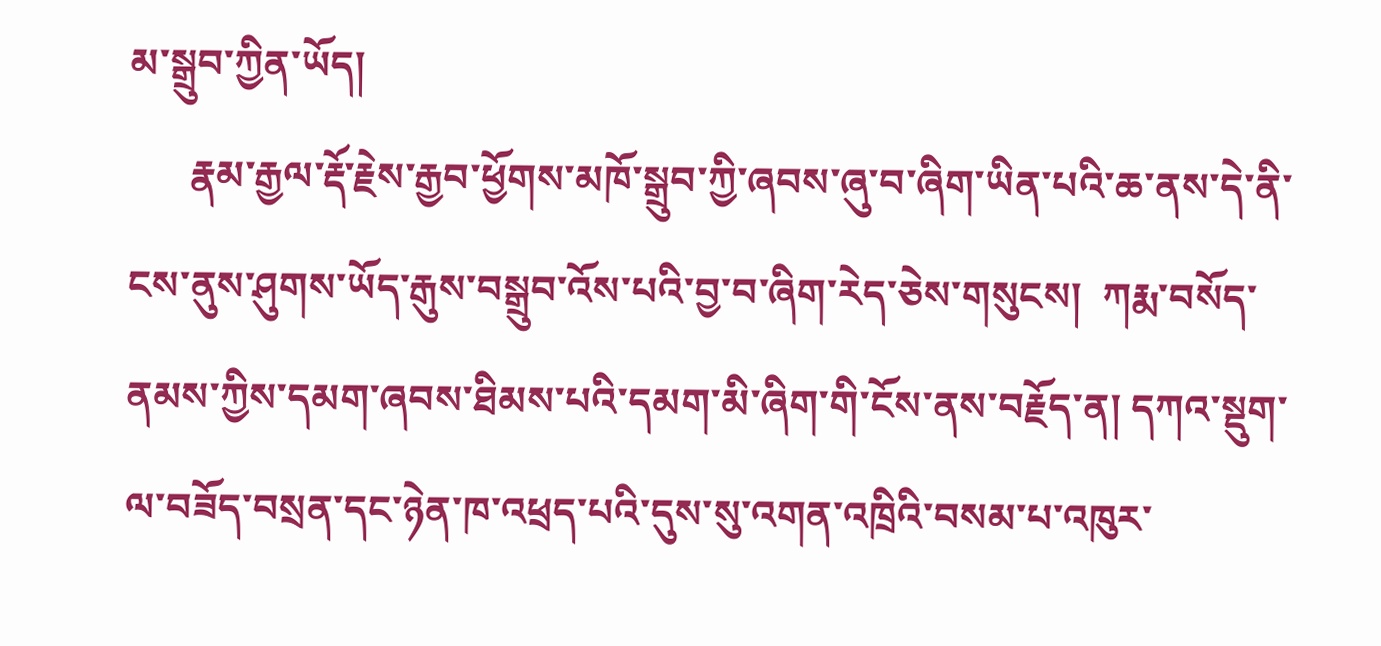མ་སྒྲུབ་ཀྱིན་ཡོད།
      རྣམ་རྒྱལ་རྡོ་རྗེས་རྒྱབ་ཕྱོགས་མཁོ་སྒྲུབ་ཀྱི་ཞབས་ཞུ་བ་ཞིག་ཡིན་པའི་ཆ་ནས་དེ་ནི་ངས་ནུས་ཤུགས་ཡོད་རྒུས་བསྒྲུབ་འོས་པའི་བྱ་བ་ཞིག་རེད་ཅེས་གསུངས།  ཀརྨ་བསོད་ནམས་ཀྱིས་དམག་ཞབས་ཐིམས་པའི་དམག་མི་ཞིག་གི་ངོས་ནས་བརྗོད་ན། དཀའ་སྡུག་ལ་བཟོད་བསྲན་དང་ཉེན་ཁ་འཕྲད་པའི་དུས་སུ་འགན་འཁྲིའི་བསམ་པ་འཁུར་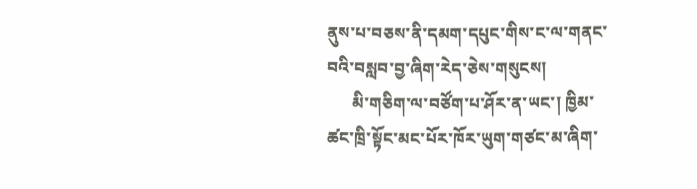ནུས་པ་བཅས་ནི་དམག་དཔུང་གིས་ང་ལ་གནང་བའི་བསླབ་བྱ་ཞིག་རེད་ཅེས་གསུངས།
      མི་གཅིག་ལ་བཙོག་པ་ཤོར་ན་ཡང་། ཁྱིམ་ཚང་ཁྲི་སྟོང་མང་པོར་ཁོར་ཡུག་གཙང་མ་ཞིག་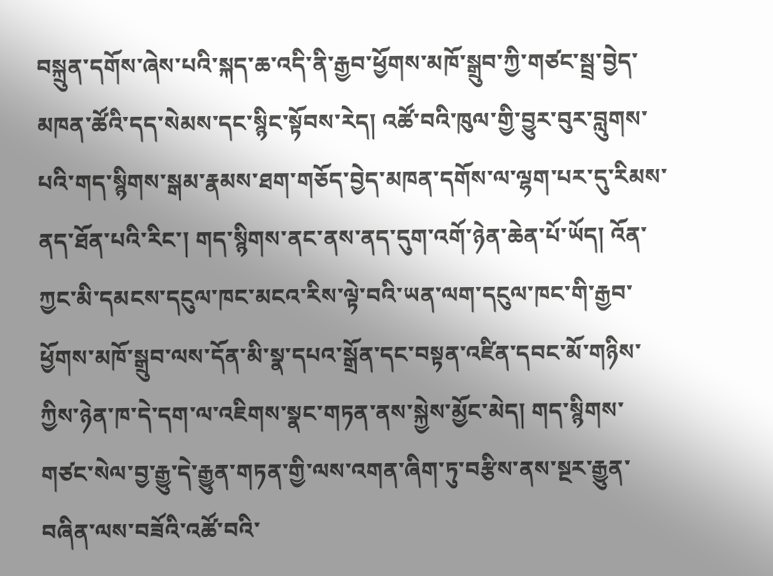བསྐྲུན་དགོས་ཞེས་པའི་སྐད་ཆ་འདི་ནི་རྒྱབ་ཕྱོགས་མཁོ་སྒྲུབ་ཀྱི་གཙང་སྦྲ་བྱེད་མཁན་ཚོའི་དད་སེམས་དང་སྙིང་སྟོབས་རེད། འཚོ་བའི་ཁུལ་གྱི་བྱུར་བུར་བླུགས་པའི་གད་སྙིགས་སྒམ་རྣམས་ཐག་གཅོད་བྱེད་མཁན་དགོས་ལ་ལྷག་པར་དུ་རིམས་ནད་ཐོན་པའི་རིང་། གད་སྙིགས་ནང་ནས་ནད་དུག་འགོ་ཉེན་ཆེན་པོ་ཡོད། འོན་ཀྱང་མི་དམངས་དངུལ་ཁང་མངའ་རིས་ལྟེ་བའི་ཡན་ལག་དངུལ་ཁང་གི་རྒྱབ་ཕྱོགས་མཁོ་སྒྲུབ་ལས་དོན་མི་སྣ་དཔའ་སྒྲོན་དང་བསྟན་འཛིན་དབང་མོ་གཉིས་ཀྱིས་ཉེན་ཁ་དེ་དག་ལ་འཇིགས་སྣང་གཏན་ནས་སྐྱེས་མྱོང་མེད། གད་སྙིགས་གཙང་སེལ་བྱ་རྒྱུ་དེ་རྒྱུན་གཏན་གྱི་ལས་འགན་ཞིག་ཏུ་བརྩིས་ནས་སྔར་རྒྱུན་བཞིན་ལས་བཟོའི་འཚོ་བའི་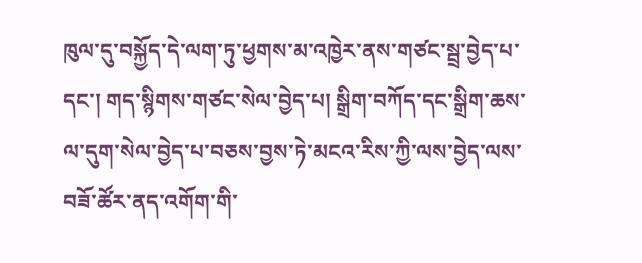ཁུལ་དུ་བསྐྱོད་དེ་ལག་ཏུ་ཕྱགས་མ་འཁྱེར་ནས་གཙང་སྦྲ་བྱེད་པ་དང་། གད་སྙིགས་གཙང་སེལ་བྱེད་པ། སྒྲིག་བཀོད་དང་སྒྲིག་ཆས་ལ་དུག་སེལ་བྱེད་པ་བཅས་བྱས་ཏེ་མངའ་རིས་ཀྱི་ལས་བྱེད་ལས་བཟོ་ཚོར་ནད་འགོག་གི་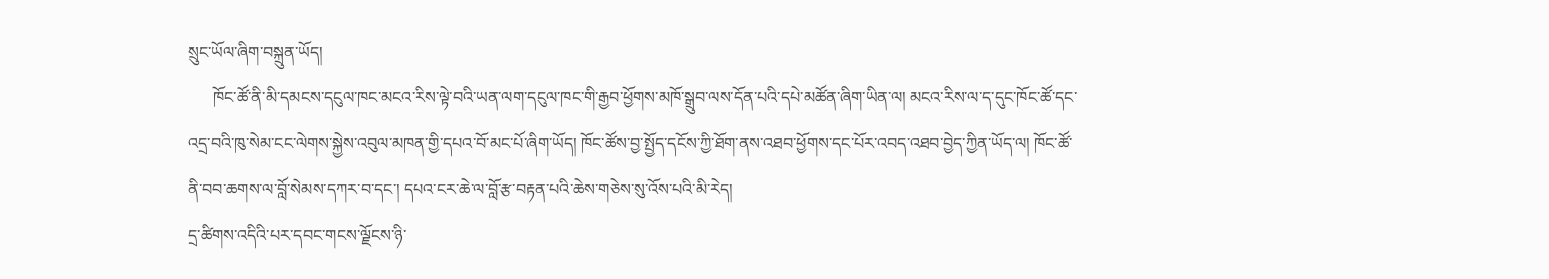སྲུང་ཡོལ་ཞིག་བསྐྲུན་ཡོད།
      ཁོང་ཚོ་ནི་མི་དམངས་དངུལ་ཁང་མངའ་རིས་ལྟེ་བའི་ཡན་ལག་དངུལ་ཁང་གི་རྒྱབ་ཕྱོགས་མཁོ་སྒྲུབ་ལས་དོན་པའི་དཔེ་མཚོན་ཞིག་ཡིན་ལ། མངའ་རིས་ལ་ད་དུང་ཁོང་ཚོ་དང་འདྲ་བའི་ཁུ་སེམ་ངང་ལེགས་སྐྱེས་འབུལ་མཁན་གྱི་དཔའ་བོ་མང་པོ་ཞིག་ཡོད། ཁོང་ཚོས་བྱ་སྤྱོད་དངོས་ཀྱི་ཐོག་ནས་འཐབ་ཕྱོགས་དང་པོར་འབད་འཐབ་བྱེད་ཀྱིན་ཡོད་ལ། ཁོང་ཚོ་ནི་བབ་ཆགས་ལ་བློ་སེམས་དཀར་བ་དང་། དཔའ་ངར་ཆེ་ལ་བློ་རྩ་བརྟན་པའི་ཆེས་གཅེས་སུ་འོས་པའི་མི་རེད།
དྲ་ཚིགས་འདིའི་པར་དབང་གངས་ལྗོངས་ཉི་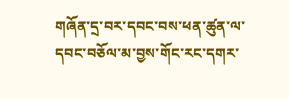གཞོན་དྲ་བར་དབང་བས་ཕན་ཚུན་ལ་དབང་བཅོལ་མ་བྱས་གོང་རང་དགར་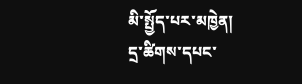མི་སྤྱོད་པར་མཁྱེན།
དྲ་ཚིགས་དཔང་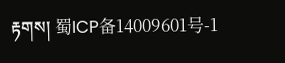རྟགས། 蜀ICP备14009601号-1